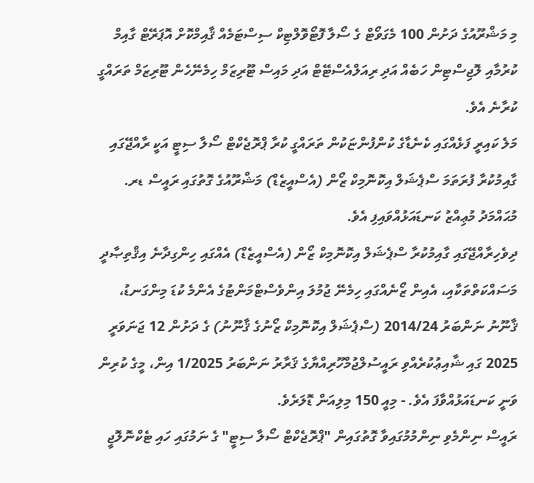މި މަޝްރޫއުގެ ދަށުން 100 މެގަވޯޓް ގެ ސޯލާ ފޮޓޯވޮލްޓިކް ސިސްޓަމެއް ޤާއިމްކޮށް އޮޕަރޭޓް ގާއިމް ކުރުމާއި ލޮޖިސްޓިން ހަބެއް އަދި ރިއަލްއެސްޓޭޓް އަދި މައިސް ޓޫރިޒަމް ހިމެނޭހެން ޓޫރިޒަމް ތަރައްގީ ކުރާނެ އެވެ.
މަލެ ކައިރީ ފަޅެއްގައި ކެނެޑާގެ ކުންފުންޏަކުން ތަރައްގީ ކުރާ ޕްރޮޖެކްޓް ސޯލާ ސިޓީ އަކީ ރާއްޖޭގައި ގާއިމުކުރާ ފުރަތަމަ ސްޕެޝަލް އިކޮނޮމިކް ޒޯން (އެސްއީޒެޑް) މަޝްރޫއުގެ ގޮތުގައި ރައީސް ޑރ. މުޙައްމަދު މުޢިއްޒު ކަނޑައަޅުއްވައިފި އެވެ.
ދިވެހިރާއްޖޭގައި ގާއިމުކުރާ ސްޕެޝަލް އިކޮނޮމިކް ޒޯން (އެސްއީޒެޑް) އެއްގައި ހިންގިދާނެ އިޤްތިޞާދީ މަސައްކަތްތަކާއި، އެއިން ޒޯނެއްގައި ހިމެނޭ ޖުމުލަ އިންވެސްޓްމަންޓުގެ އެންމެ ކުޑަ މިންގަނޑު، ޤާނޫނު ނަންބަރު 2014/24 (ސްޕެޝަލް އިކޮނޮމިކް ޒޯނުގެ ޤާނޫނު) ގެ ދަށުން 12 ޖަނަވަރީ 2025 ގައި ޝާއިޢުކުރެއްވި ރައީސުލްޖުމްހޫރިއްޔާގެ ޤަރާރު ނަންބަރު 1/2025 އިން، މީގެ ކުރިން ވަނީ ކަނޑައަޅުއްވާފަ އެވެ. - މިއީ 150 މިލިއަން ޑޮލަރެވެ.
ރައީސް ނިންމެވި ނިންމުމުގައިވާ ގޮތުގައިން "ޕްރޮޖެކްޓް ސޯލާ ސިޓީ" ގެ ނަމުގައި ހައި ޓެކްނޮލޮޖީ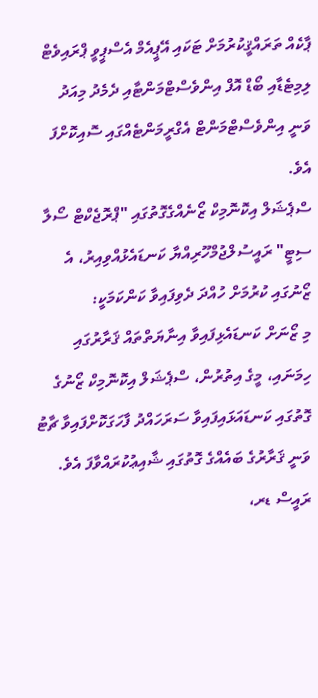ޕާކެއް ތަރައްޤީކުރުމަށް ޓަކައި އޭޕީއެމް އެސްޕީވީ ޕްރައިވެޓް ލިމިޓެޑާއި ބޯޑް އޮފް އިންވެސްޓްމަންޓާއި ދެމެދު މިއަދު ވަނީ އިންވެސްޓްމަންޓް އެގްރީމަންޓެއްގައި ސޮއިކޮށްފަ އެވެ.
ސްޕެޝަލް އިކޮނޮމިކް ޒޯނެއްގެގޮތުގައި "ޕްރޮޖެކްޓް ސޯލާ ސިޓީ" ރައީސުލްޖުމްހޫރިއްޔާ ކަނޑައެޅުއްވިއިރު، އެ ޒޯނުގައި ކުރުމަށް ހުއްދަ ދެވިފައިވާ ކަންކަމަކީ:
މި ޒޯނަށް ކަނޑައެޅިފައިވާ އިނާޔަތްތައް ޤަރާރުގައި ހިމަނައި، މީގެ އިތުރުން، ސްޕެޝަލް އިކޮނޮމިކް ޒޯނުގެ ގޮތުގައި ކަނޑައަޅައިފައިވާ ސަރަހައްދު ފާހަގަކޮށްފައިވާ ޗާޓު ވަނީ ޤަރާރުގެ ބައެއްގެ ގޮތުގައި ޝާއިޢުކުރައްވާފަ އެވެ.
ރައީސް ޑރ،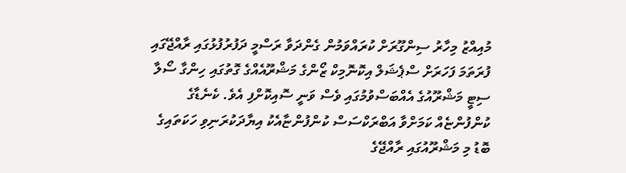މުއިއްޒު މިހާރު ސިންގޫރަށް ކުރައްވަމުން ގެންދަވާ ރަސްމީ ދަފުރުފުޅުގައި ރާއްޖޭގައި ފުރަތަމަ ފަހަރަށް ސްޕެޝަލް އިކޮނޮމިކް ޒޯންގެ މަޝްރޫއެއްގެ ގޮތުގައި ހިންގާ ސޯލާ ސިޓީ މަޝްރޫއުގެ އެއްބަސްވުމުގައި ވެސް ވަނީ ސޮއިކޮށްފި އެވެ. ކެނެޑާގެ ކުންފުންޏެއް ކަމަށްވާ އަބްރަކްސަސް ކުންފުންޏާއެކު އިޔާދަކުރަނިވި ހަކަތައިގެ ބޮޑު މި މަޝްރޫއުގައި ރާއްޖޭގެ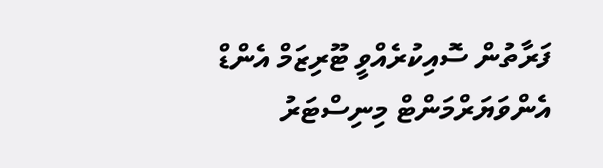ފަރާތުން ސޮއިކުރެއްވީ ޓޫރިޒަމް އެންޑް އެންވަޔަރްމަންޓް މިނިސްޓަރު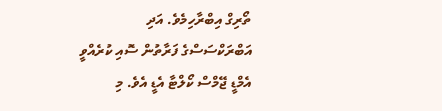ތޯރިގް އިބްރާހިމެވެ. އަދި އަބްރަކްސަސްގެ ފަރާތުން ސޮއި ކުރެއްވީ އެމްޑީ ޖޭމްސް ކޯލްޓާ އެޑީ އެވެ. މި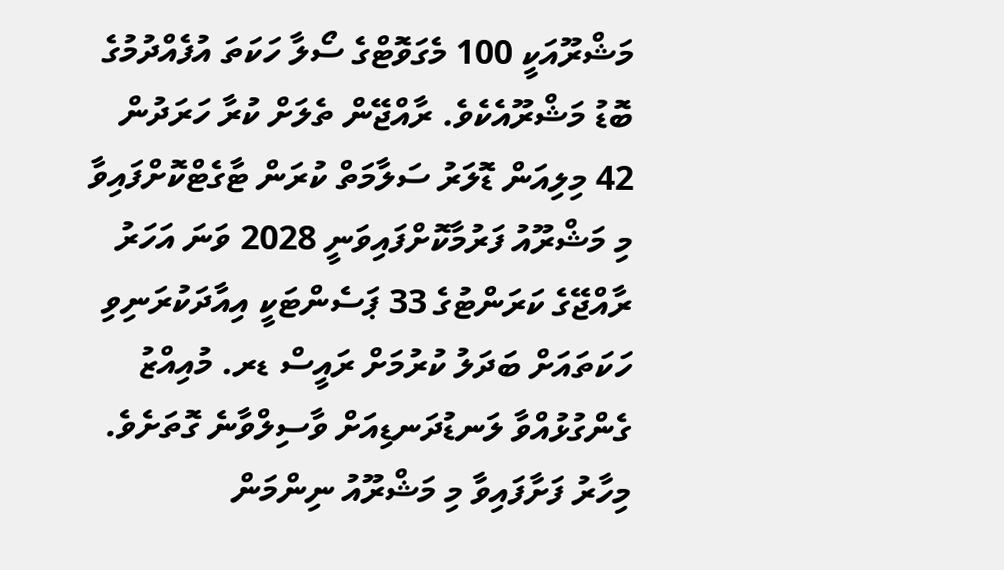މަޝްރޫއަކީ 100 މެގަވޮޓްގެ ސޯލާ ހަކަތަ އުފެއްދުމުގެ ބޮޑު މަޝްރޫއެކެވެ. ރާއްޖޭން ތެލަށް ކުރާ ހަރަދުން 42 މިލިއަން ޑޮލަރު ސަލާމަތް ކުރަން ޓާގެޓްކޮށްފައިވާ މި މަޝްރޫއު ފަރުމާކޮށްފައިވަނީ 2028 ވަނަ އަހަރު ރާއްޖޭގެ ކަރަންޓުގެ 33 ޕަސެންޓަކީ އިއާދަކުރަނިވި ހަކަތައަށް ބަދަލު ކުރުމަށް ރައީސް ޑރ. މުއިއްޒު ގެންގުޅުއްވާ ލަނޑުދަނޑިއަށް ވާސިލްވާނެ ގޮތަށެވެ. މިހާރު ފަށާފައިވާ މި މަޝްރޫއު ނިންމަން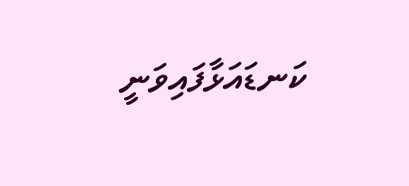ކަނޑައަޅާފައިވަނީ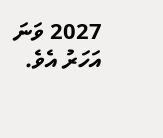2027 ވަނަ އަހަރު އެވެ.